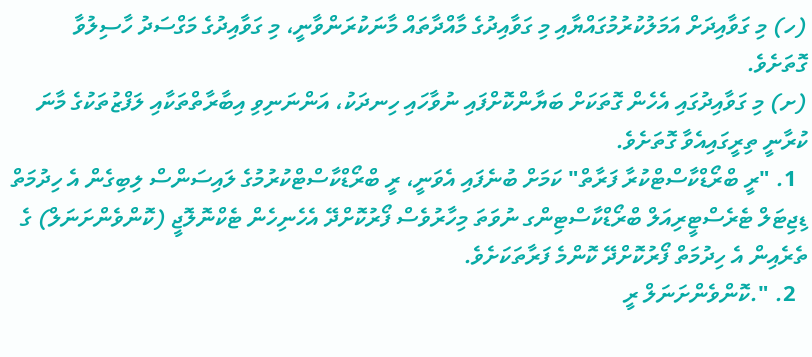(ހ) މި ގަވާއިދަށް އަމަލުކުރުމުގައްޔާއި މި ގަވާއިދުގެ މާއްދާތައް މާނަކުރަންވާނީ، މި ގަވާއިދުގެ މަގްސަދު ހާސިލުވާ ގޮތަށެވެ.
(ށ) މި ގަވާއިދުގައި އެހެން ގޮތަކަށް ބަޔާންކޮށްފައި ނުވާހައި ހިނދަކު، އަންނަނިވި އިބާރާތްތަކާއި ލަފްޒުތަކުގެ މާނަ ކުރާނީ ތިރީގައިއެވާ ގޮތަށެވެ.
  1. "ރީ ބްރޯޑްކާސްޓްކުރާ ފަރާތް" ކަމަށް ބުނެފައި އެވަނީ، ރީ ބްރޯޑްކާސްޓްކުރުމުގެ ލައިސަންސް ލިބިގެން އެ ހިދުމަތް ޑިޖިޓަލް ޓެރެސްޓީރިއަލް ބްރޯޑްކާސްޓިންގ ނުވަތަ މިހާރުވެސް ފޯރުކޮށްދޭ އެހެނިހެން ޓެކްނޮލޮޖީ (ކޮންވެންށަނަލް) ގެ ތެރެއިން އެ ހިދުމަތް ފޯރުކޮށްދޭ ކޮންމެ ފަރާތަކަށެވެ.
  2. ".ކޮންވެންށަނަލް ރީ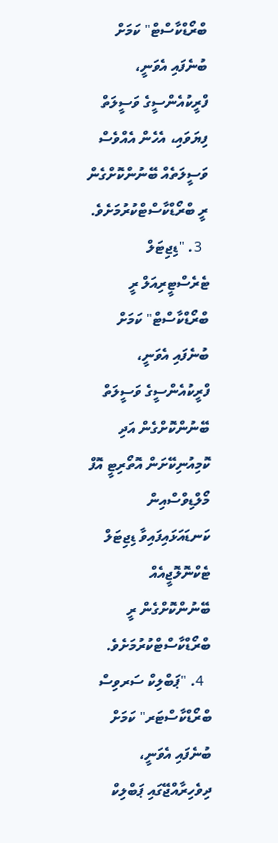ބްރޯޑްކާސްޓް" ކަމަށް ބުނެފައި އެވަނީ، ފްރީކުއެންސީގެ ވަސީލަތް ފިޔަވައި، އެހެން އެއްވެސް ވަސީލަތެއް ބޭނުންކޮށްގެން ރީ ބްރޯޑްކާސްޓްކުރުމަށެވެ.
  3. "ޑިޖިޓަލް ޓެރެސްޓީރިއަލް ރީ ބްރޯޑްކާސްޓް" ކަމަށް ބުނެފައި އެވަނީ، ފްރީކުއެންސީގެ ވަސީލަތް ބޭނުންކޮށްގެން އަދި ކޮމިއުނިކޭށަން އޮތޯރިޓީ އޮފް މޯލްޑިވްސްއިން ކަނޑައަޅައިފައިވާ ޑިޖިޓަލް ޓެކްނޮލޮޖީއެއް ބޭނުންކޮށްގެން ރީ ބްރޯޑްކާސްޓްކުރުމަށެވެ.
  4. "ޕަބްލިކް ސަރވިސް ބްރޯޑްކާސްޓަރ" ކަމަށް ބުނެފައި އެވަނީ، ދިވެހިރާއްޖޭގައި ޕަބްލިކް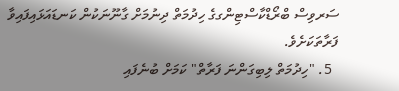ސަރވިސް ބްރޯޑްކާސްޓިންގގެ ހިދުމަތް ދިނުމަށް ގާނޫނަކުން ކަނޑައަޅައިފައިވާ ފަރާތަކަށެވެ.
  5. "ހިދުމަތް ލިބިގަންނަ ފަރާތް" ކަމަށް ބުނެފައި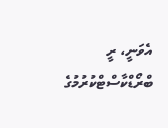އެވަނީ، ރީ ބްރޯޑްކާސްޓްކުރުމުގެ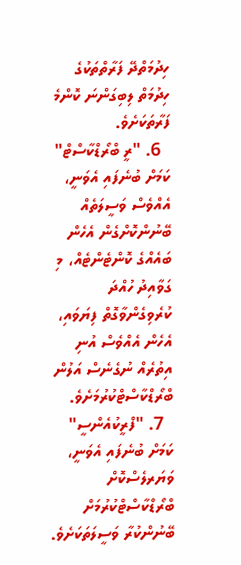ހިދުމަތްދޭ ފަރާތްތަކުގެ ހިދުމަތް ލިބިގަންނަ ކޮންމެ ފަރާތަކަށެވެ.
  6. "ރީ ބްރޯޑްކާސްޓް" ކަމަށް ބުނެފައި އެވަނީ، އެއްވެސް ވަސީލަތެއް ބޭނުންކޮށްގެން އެހެން ބައެއްގެ ކޮންޓެންޓެއް، މި ގަވާއިދު ހުއްދަ ކުރެވިގެންވާގޮތް ފިޔަވައި، އެހެން އެއްވެސް އުނި އިތުރެއް ނުގެނެސް އަލުން ބްރޯޑްކާސްޓްކުރުމަށެވެ.
  7. "ފްރީކުއެންސީ" ކަމަށް ބުނެފައި އެވަނީ، ވަޔަރލެސްކޮށް ބްރޯޑްކާސްޓްކުރުމަށް ބޭނުންކުރާ ވަސީލަތަކަށެވެ.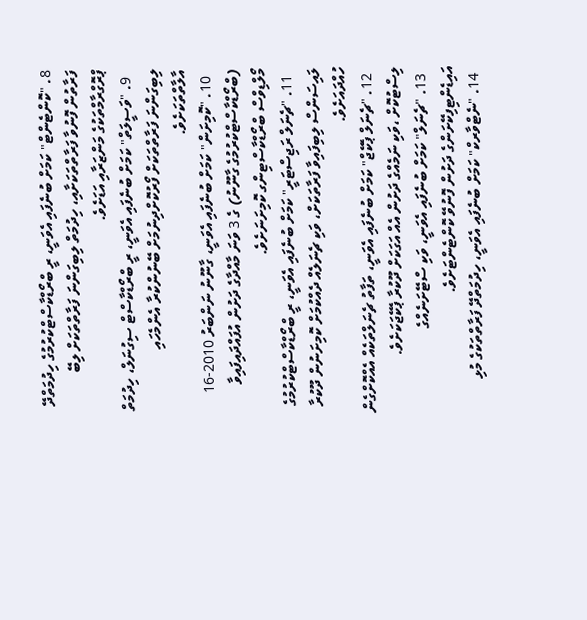8. "ކޮންޓެންޓް" ކަމަށް ބުނެފައި އެވަނީ، ރީ ބްރޯޑްކާސްޓްކުރުމުގެ ހިދުމަތްދޭ ފަރާތުން ފޮނުވާ ފަރާތްތަކަށާއި، ހިދުމަތް ލިބިގަންނަ ފަރާތްތަކަށް ލިބޭ ޕްރޮގްރާމްތަކުގެ މަންޒަރާއި އަޑަށެވެ.
  9. "ވަސީލަތް" ކަމަށް ބުނެފައި އެވަނީ، ރީ ބްރޯޑްކާސްޓް ސިގުނަލް، ހިދުމަތް ލިބިގަންނަ ފަރާތްތަކަށް ފޯރުކޮށްދިނުމަށް ބޭނުންކުރާ އެންމެހައި އާލާތްތަކަށެވެ.
  10. "ކޮމިށަން" ކަމަށް ބުނެފައި އެވަނީ، ގާނޫނު ނަންބަރު 2010-16 (ބްރޯޑްކާސްޓްކުރުމުގެ ގާނޫނު) ގެ 3 ވަނަ މާއްދާގެ ދަށުން އުފައްދައިފައިވާ މޯލްޑިވްސް ބްރޯޑްކާސްޓިންގ ކޮމިށަނަށެވެ.
  11. "ޗެނަލް ރަޖިސްޓަރީ" ކަމަށް ބުނެފައި އެވަނީ، ރީ ބްރޯޑްކާސްޓްކުރުމުގެ ލައިސަންސް ލިބިފައިވާ ފަރާތަކަށް، ވަކި ޗެނަލެއް ދެއްކުމަށް ކޮމިށަނުން ދޫކުރާ ހުއްދައަށެވެ.
  12. "ޗެނަލް ޕެކޭޖް" ކަމަށް ބުނެފައި އެވަނީ، ތަފާތު ޗެނަލްތަކެއް އެއްކޮށްގެން ލިސްޓުކޮށް ،ވަކި ނަމެއްގެ ދަށުން އެއް އަގަކަށް ދޫކުރާ ޕެކޭޖަކަށެވެ.
  13. "ޗެނަލް" ކަމަށް ބުނެފައި އެވަނީ، ވަކި ސްޓޭށަނެއްގެ އައިޑެންޓިފިކޭށަންގެ ދަށުން ފޮނުވޭ ކޮންޓެންޓަށެވެ.
  14. "ނެޓްވާރކް" ކަމަށް ބުނެފައި އެވަނީ، ހިދުމަތްދޭ ފަރާތްތަކުގެ މުޅި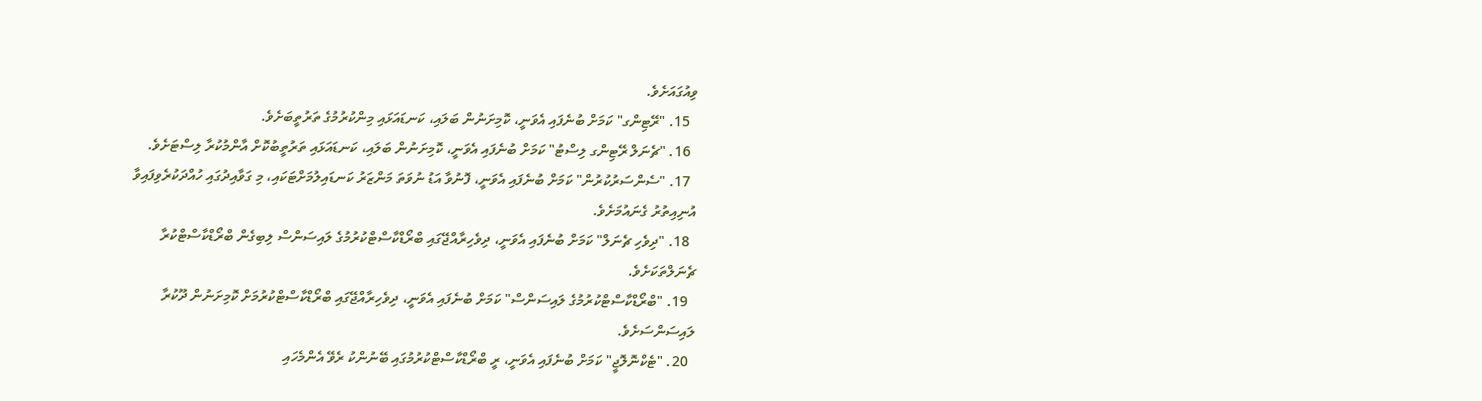ވިއުގައަށެވެ.
  15. "ރޭޓިންގ" ކަމަށް ބުނެފައި އެވަނީ، ކޮމިށަނުން ބަލައި، ކަނޑައަޅައި މިންކުރުމުގެ ތަރުތީބަށެވެ.
  16. "ޗެނަލް ރޭޓިންގ ލިސްޓު" ކަމަށް ބުނެފައި އެވަނީ، ކޮމިށަނުން ބަލައި، ކަނޑައަޅައި ތަރުތީބުކޮށް އާންމުކުރާ ލިސްޓަށެވެ.
  17. "ސެންސަރުކުރުން" ކަމަށް ބުނެފައި އެވަނީ، ފޮނުވާ އަޑު ނުވަތަ މަންޒަރު ކަނޑައިލުމަށްޓަކައި، މި ގަވާއިދުގައި ހުއްދަކުރެވިފައިވާ އުނިއިތުރު ގެނައުމަށެވެ.
  18. "ދިވެހި ޗެނަލް" ކަމަށް ބުނެފައި އެވަނީ، ދިވެހިރާއްޖޭގައި ބްރޯޑްކާސްޓްކުރުމުގެ ލައިސަންސް ލިބިގެން ބްރޯޑްކާސްޓްކުރާ ޗެނަލްތަކަށެވެ.
  19. "ބްރޯޑްކާސްޓްކުރުމުގެ ލައިސަންސް" ކަމަށް ބުނެފައި އެވަނީ، ދިވެހިރާއްޖޭގައި ބްރޯޑްކާސްޓްކުރުމަށް ކޮމިށަނުން ދޫކުރާ ލައިސަންސަށެވެ.
  20. "ޓެކްނޮލޮޖީ" ކަމަށް ބުނެފައި އެވަނީ، ރީ ބްރޯޑްކާސްޓްކުރުމުގައި ބޭނުންކު ރެވޭ އެންމެހައި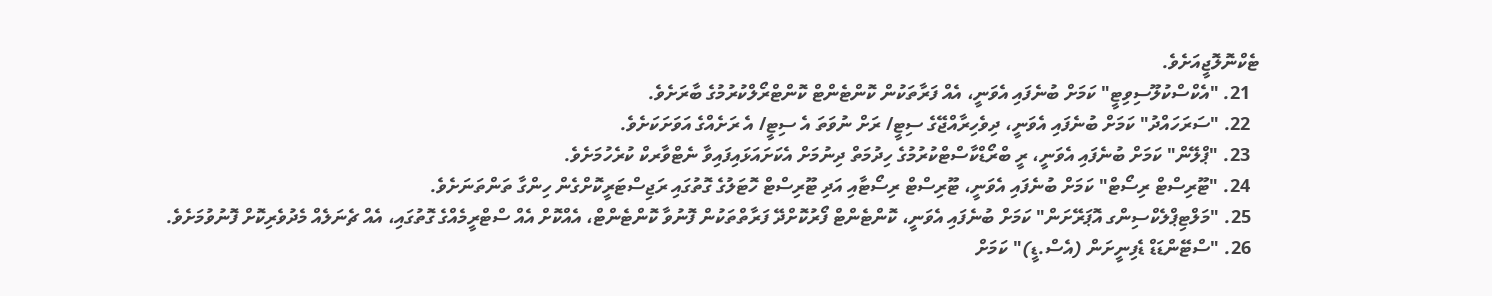ޓެކްނޮލޮޖީއަށެވެ.
  21. "އެކްސްކުލޫސިވިޓީ" ކަމަށް ބުނެފައި އެވަނީ، އެއް ފަރާތަކުން ކޮންޓެންޓް ކޮންޓްރޯލްކުރުމުގެ ބާރަށެވެ.
  22. "ސަރަހައްދު" ކަމަށް ބުނެފައި އެވަނީ، ދިވެހިރާއްޖޭގެ ސިޓީ/ ރަށް ނުވަތަ އެ ސިޓީ/ އެ ރަށެއްގެ އަވަށަކަށެވެ.
  23. "ޕްލޭން" ކަމަށް ބުނެފައި އެވަނީ، ރީ ބްރޯޑްކާސްޓްކުރުމުގެ ހިދުމަތް ދިނުމަށް އެކަށައަޅައިފައިވާ ނެޓްވާރކް ކުރެހުމަށެވެ.
  24. "ޓޫރިސްޓް ރިސޯޓް" ކަމަށް ބުނެފައި އެވަނީ، ޓޫރިސްޓް ރިސޯޓާއި އަދި ޓޫރިސްޓް ހޮޓަލުގެ ގޮތުގައި ރަޖިސްޓަރީކޮށްގެން ހިންގާ ތަންތަނަށެވެ.
  25. "މަލްޓިޕްލެކްސިންގ އޮޕަރޭށަން" ކަމަށް ބުނެފައި އެވަނީ، ކޮންޓެންޓް ފޯރުކޮށްދޭ ފަރާތްތަކުން ފޮނުވާ ކޮންޓެންޓް، އެއްކޮށް އެއް ސްޓްރީމެއްގެ ގޮތުގައި، އެއް ޗެނަލެއް މެދުވެރިކޮށް ފޮނުވުމަށެވެ.
  26. "ސްޓޭންޑަޑް ޑެފިނީށަން (އެސް.ޑީ)" ކަމަށް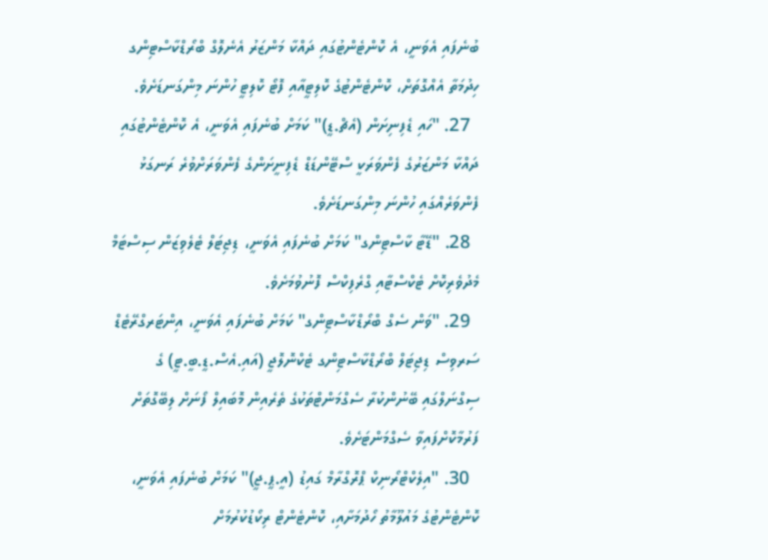ބުނެފައި އެވަނީ، އެ ކޮންޓެންޓުގައި ދައްކާ މަންޒަރު އެނެލޮގް ބްރޯޑްކާސްޓިންގ ހިދުމަތާ އެއްގޮތަށް، ކޮންޓެންޓުގެ ކޮލިޓީއާއި ފޮޓޯ ކޮލިޓީ ހުންނަ މިންގަނޑަށެވެ.
  27. "ހައި ޑެފިނިށަން (އެޗް.ޑީ)" ކަމަށް ބުނެފައި އެވަނީ، އެ ކޮންޓެންޓުގައި ދައްކާ މަންޒަރުގެ ފެންވަރަކީ ސްޓޭންޑަޑް ޑެފިނީށަންގެ ފެންވަރަށްވުރެ ރަނގަޅު ފެންވަރެއްގައި ހުންނަ މިންގަނޑަށެވެ.
  28. "ޑޭޓާ ކާސްޓިންގ" ކަމަށް ބުނެފައި އެވަނީ، ޑިޖިޓަލް ޓެލެވިޒަން ސިސްޓަމް މެދުވެރިކޮށް ޓެކްސްޓާއި ގްރެފިކްސް ފޮނުވުމަށެވެ.
  29. "ވަން ސެގް ބްރޯޑްކާސްޓިންގ" ކަމަށް ބުނެފައި އެވަނީ، އިންޓަރގްރޭޓެޑް ސަރވިސް ޑިޖިޓަލް ބްރޯޑްކާސްޓިންގ ޓެކްނޮލޮޖީ (އައި.އެސް.ޑީ.ބީ.ޓީ) ގެ ސިގްނަލްގައި ބޭނުންކުރާ ސެގްމަންޓްތަކުގެ ތެރެއިން މޮބައިލް ފޯނަށް ލިބޭގޮތަށް ފަރުމާކޮށްފައިވާ ސެގްމަންޓަށެވެ.
  30. "އިލެކްޓްރޯނިކް ޕްރޮގްރާމް ގައިޑު (އީ.ޕީ.ޖީ)" ކަމަށް ބުނެފައި އެވަނީ، ކޮންޓެންޓުގެ މައުލޫމާތު ހޯދުމަށާއި، ކޮންޓެންޓް ރިކޯޑުކުރުމަށް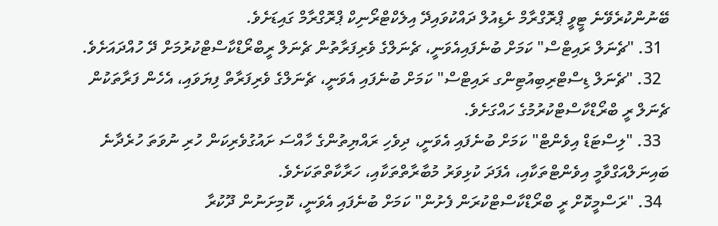ބޭނުންކުރެވޭނެ ޓީވީ ޕްރޮގްރާމް ށެޑިއުލް ދައްކުވައިދޭ އިލެކްޓްރޯނިކް ޕްރޮގްރާމް ގައިޑަށެވެ.
  31. "ޗެނަލް ރައިޓްސް" ކަމަށް ބުނެފައިއެވަނީ، ޗެނަލްގެ ވެރިފަރާތުން ޗެނަލް ރީބްރޯޑްކާސްޓްކުރުމަށް ދޭ ހުއްދައަށެވެ.
  32. "ޗެނަލް ޑިސްޓްރިބިއުޓިންގ ރައިޓްސް" ކަމަށް ބުނެފައި އެވަނީ، ޗެނަލްގެ ވެރިފަރާތް ފިޔަވައި، އެހެން ފަރާތަކުން ޗެނަލް ރީ ބްރޯޑްކާސްޓްކުރުމުގެ ހައްގަށެވެ.
  33. "ލިސްޓަޑް އިވެންޓް" ކަމަށް ބުނެފައި އެވަނީ، ދިވެހި ރައްޔިތުންގެ ހާއްސަ ށައުގުވެރިކަން ހުރި ނުވަތަ ހުރެދާނެ ބައިނަލްއަގްވާމީ އިވެންޓްތަކާއި، އެފަދަ ކުޅިވަރު މުބާރާތްތަކާއި، ހަރާކާތްތަކަށެވެ.
  34. "ރަސްމީކޮށް ރީ ބްރޯޑްކާސްޓްކުރަން ފެށުން" ކަމަށް ބުނެފައި އެވަނީ، ކޮމިށަނުން ދޫކުރާ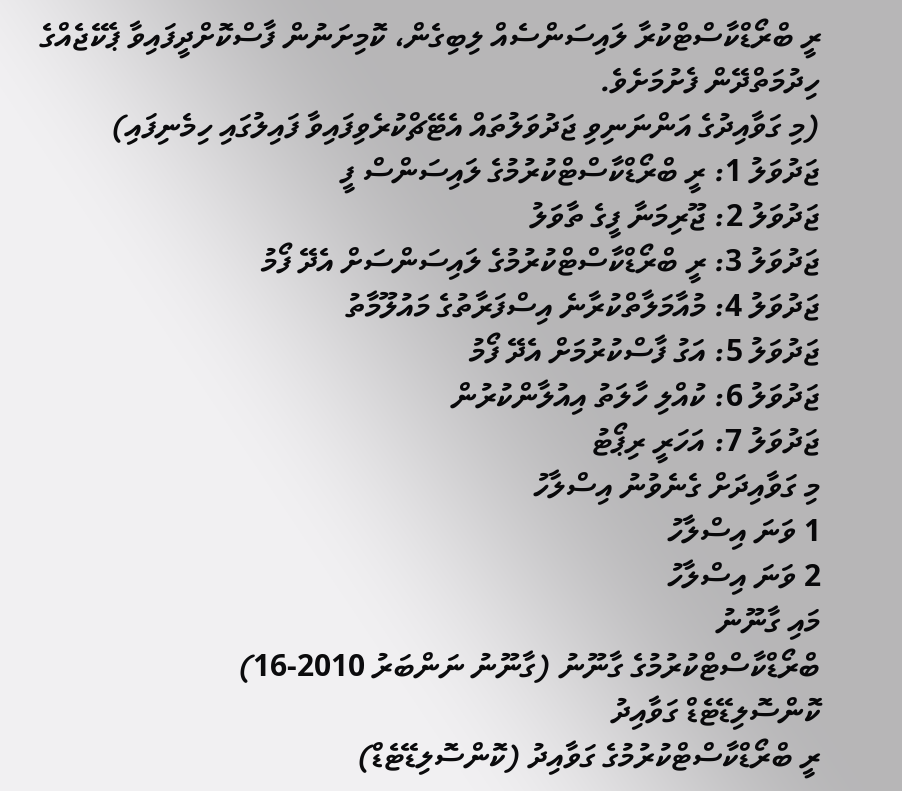ރީ ބްރޯޑްކާސްޓްކުރާ ލައިސަންސެއް ލިބިގެން، ކޮމިށަނުން ފާސްކޮށްދީފައިވާ ޕެކޭޖެއްގެ ހިދުމަތްދޭން ފެށުމަށެވެ.
(މި ގަވާއިދުގެ އަންނަނިވި ޖަދުވަލުތައް އެޓޭޗްކުރެވިފައިވާ ފައިލުގައި ހިމެނިފައި)
ޖަދުވަލު 1: ރީ ބްރޯޑްކާސްޓްކުރުމުގެ ލައިސަންސް ފީ
ޖަދުވަލު 2: ޖޫރިމަނާ ފީގެ ތާވަލު
ޖަދުވަލު 3: ރީ ބްރޯޑްކާސްޓްކުރުމުގެ ލައިސަންސަށް އެދޭ ފޯމު
ޖަދުވަލު 4: މުއާމަލާތްކުރާނެ އިސްފަރާތުގެ މައުލޫމާތު
ޖަދުވަލު 5: އަގު ފާސްކުރުމަށް އެދޭ ފޯމު
ޖަދުވަލު 6: ކުއްލި ހާލަތު އިއުލާންކުރުން
ޖަދުވަލު 7: އަހަރީ ރިޕޯޓު
މި ގަވާއިދަށް ގެނެވުނު އިސްލާހު
1 ވަނަ އިސްލާހު
2 ވަނަ އިސްލާހު
މައި ގާނޫނު
ބްރޯޑްކާސްޓްކުރުމުގެ ގާނޫނު (ގާނޫނު ނަންބަރު 2010-16)
ކޮންސޮލިޑޭޓެޑް ގަވާއިދު
ރީ ބްރޯޑްކާސްޓްކުރުމުގެ ގަވާއިދު (ކޮންސޮލިޑޭޓެޑް)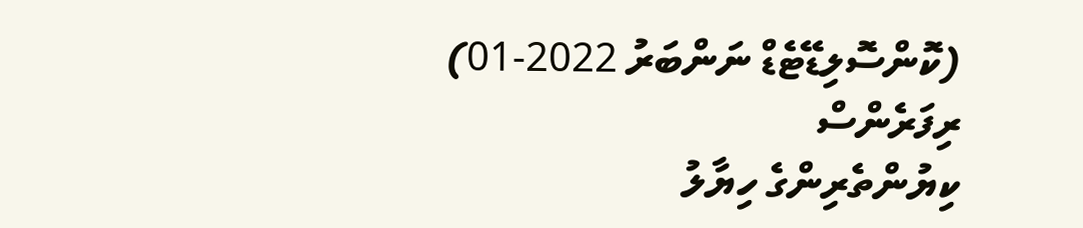(ކޮންސޮލިޑޭޓެޑް ނަންބަރު 2022-01)
ރިފަރެންސް
ކިޔުންތެރިންގެ ހިޔާލު